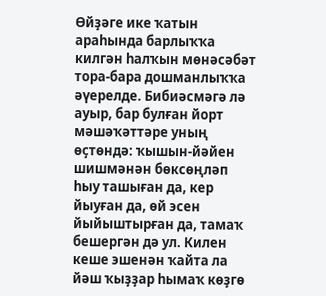Өйҙәге ике ҡатын араһында барлыҡҡа килгән һалҡын мөнәсәбәт тора-бара дошманлыҡҡа әүерелде. Бибиәсмәгә лә ауыр, бар булған йорт мәшәҡәттәре уның өҫтөндә: ҡышын-йәйен шишмәнән бөксөңләп һыу ташыған да, кер йыуған да, өй эсен йыйыштырған да, тамаҡ бешергән дә ул. Килен кеше эшенән ҡайта ла йәш ҡыҙҙар һымаҡ көҙгө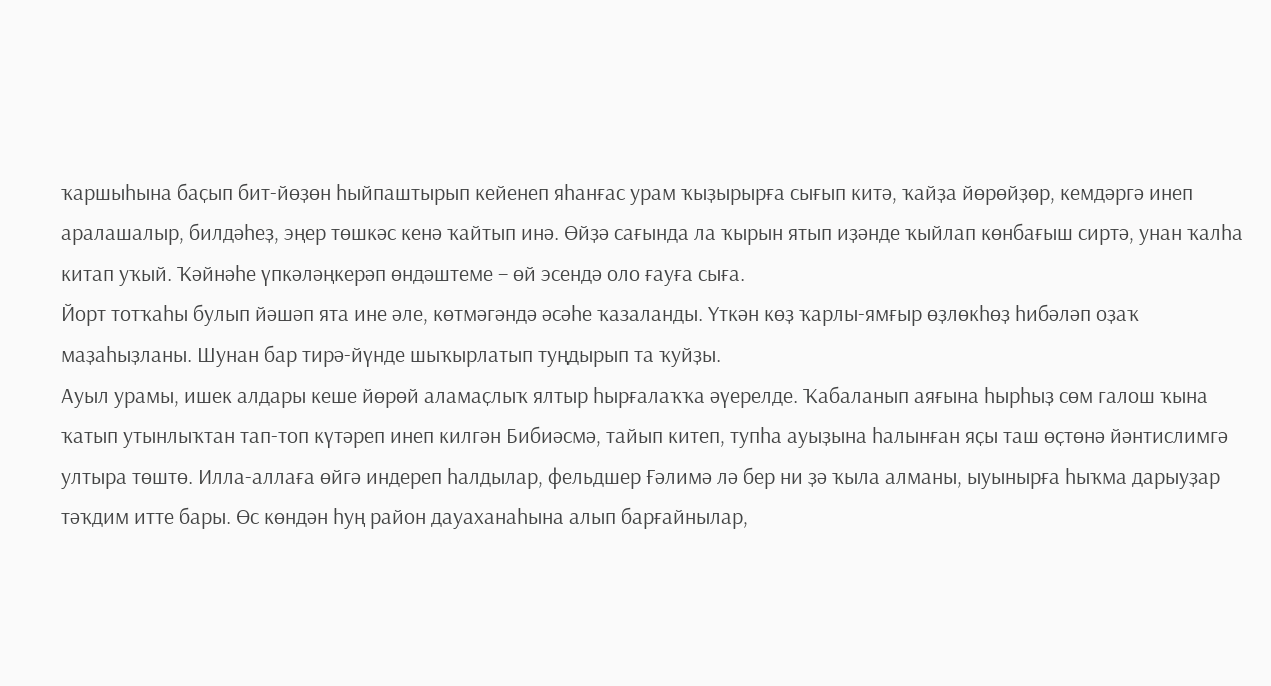ҡаршыһына баҫып бит-йөҙөн һыйпаштырып кейенеп яһанғас урам ҡыҙырырға сығып китә, ҡайҙа йөрөйҙөр, кемдәргә инеп аралашалыр, билдәһеҙ, эңер төшкәс кенә ҡайтып инә. Өйҙә сағында ла ҡырын ятып иҙәнде ҡыйлап көнбағыш сиртә, унан ҡалһа китап уҡый. Ҡәйнәһе үпкәләңкерәп өндәштеме – өй эсендә оло ғауға сыға.
Йорт тотҡаһы булып йәшәп ята ине әле, көтмәгәндә әсәһе ҡазаланды. Үткән көҙ ҡарлы-ямғыр өҙлөкһөҙ һибәләп оҙаҡ маҙаһыҙланы. Шунан бар тирә-йүнде шыҡырлатып туңдырып та ҡуйҙы.
Ауыл урамы, ишек алдары кеше йөрөй аламаҫлыҡ ялтыр һырғалаҡҡа әүерелде. Ҡабаланып аяғына һырһыҙ сөм галош ҡына ҡатып утынлыҡтан тап-топ күтәреп инеп килгән Бибиәсмә, тайып китеп, тупһа ауыҙына һалынған яҫы таш өҫтөнә йәнтислимгә ултыра төштө. Илла-аллаға өйгә индереп һалдылар, фельдшер Ғәлимә лә бер ни ҙә ҡыла алманы, ыуынырға һыҡма дарыуҙар тәҡдим итте бары. Өс көндән һуң район дауаханаһына алып барғайнылар,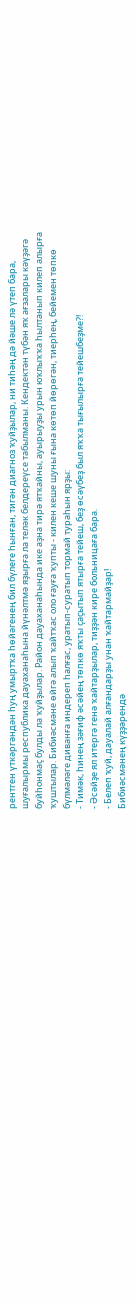рентген үткәргәндән һуң умыртҡа һөйәгенең бил бүлеге һынған, тигән диагноз ҡуйҙылар, ни тиһәң дә йәше лә үтеп бара, шуғалырмы республика дауаханаһына йүнәлтмә яҙырға ла теләк белдереүсе табылманы. Кендектән түбән яҡ ағзалары кәүҙәгә буйһонмаҫ булды ла ҡуйҙылар. Район дауаханаһында ике аҙна тирә ятҡайны, ауырыуҙы урын юҡлыҡҡа һылтанып килеп алырға ҡуштылар. Бибиәсмәне өйгә алып ҡайтҡас оло ғауға ҡупты - килен кеше шуны ғына көтөп йөрөгән, тиерһең, бейемен төпкө бүлмәләге диванға индереп һалғас, уратып-суратып тормай тураһын ярҙы:
- Тимәк, һинең зәғиф әсәйең төпкө яҡты ҫаҫытып ятырға тейеш, беҙ өсәүбеҙ был яҡҡа тығылырға тейешбеҙме?!
- Әсәйҙе ял итергә генә ҡайтарҙылар, тиҙҙән кире больницаға бара.
- Белеп ҡуй, дауалай алғандарҙы унан ҡайтармайҙар!
Бибиәсмәнең күҙҙәрендә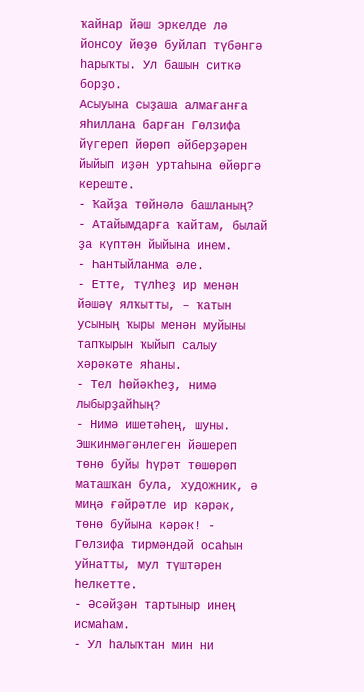ҡайнар йәш эркелде лә йонсоу йөҙө буйлап түбәнгә һарыҡты. Ул башын ситкә борҙо.
Асыуына сыҙаша алмағанға яһиллана барған Гөлзифа йүгереп йөрөп әйберҙәрен йыйып иҙән уртаһына өйөргә кереште.
- Ҡайҙа төйнәлә башланың?
- Атайымдарға ҡайтам, былай ҙа күптән йыйына инем.
- Һантыйланма әле.
- Етте, түлһеҙ ир менән йәшәү ялҡытты, – ҡатын усының ҡыры менән муйыны тапҡырын ҡыйып салыу хәрәкәте яһаны.
- Тел һөйәкһеҙ, нимә лыбырҙайһың?
- Нимә ишетәһең, шуны. Эшкинмәгәнлеген йәшереп төнө буйы һүрәт төшөрөп маташҡан була, художник, ә миңә ғәйрәтле ир кәрәк, төнө буйына кәрәк! - Гөлзифа тирмәндәй осаһын уйнатты, мул түштәрен һелкетте.
- Әсәйҙән тартыныр инең исмаһам.
- Ул һалыҡтан мин ни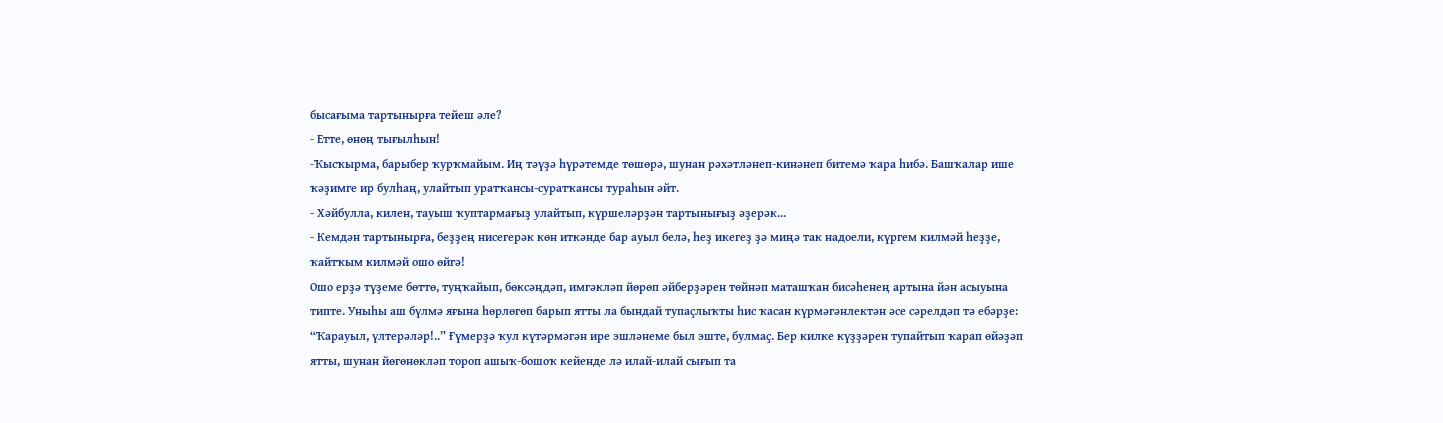бысағыма тартынырға тейеш әле?
- Етте, өнөң тығылһын!
-Ҡысҡырма, барыбер ҡурҡмайым. Иң тәүҙә һүрәтемде төшөрә, шунан рәхәтләнеп-кинәнеп битемә ҡара һибә. Башҡалар ише ҡәҙимге ир булһаң, улайтып уратҡансы-суратҡансы тураһын әйт.
- Хәйбулла, килен, тауыш ҡуптармағыҙ улайтып, күршеләрҙән тартынығыҙ әҙерәк...
- Кемдән тартынырға, беҙҙең нисегерәк көн иткәнде бар ауыл белә, һеҙ икегеҙ ҙә миңә так надоели, күргем килмәй һеҙҙе, ҡайтҡым килмәй ошо өйгә!
Ошо ерҙә түҙеме бөттө, туңҡайып, бөксәңдәп, имгәкләп йөрөп әйберҙәрен төйнәп маташҡан бисәһенең артына йән асыуына типте. Уныһы аш бүлмә яғына һөрлөгөп барып ятты ла бындай тупаҫлыҡты һис ҡасан күрмәгәнлектән әсе сәрелдәп тә ебәрҙе: “Ҡарауыл, үлтерәләр!..” Ғүмерҙә ҡул күтәрмәгән ире эшләнеме был эште, булмаҫ. Бер килке күҙҙәрен тупайтып ҡарап өйәҙәп ятты, шунан йөгөнөкләп тороп ашыҡ-бошоҡ кейенде лә илай-илай сығып та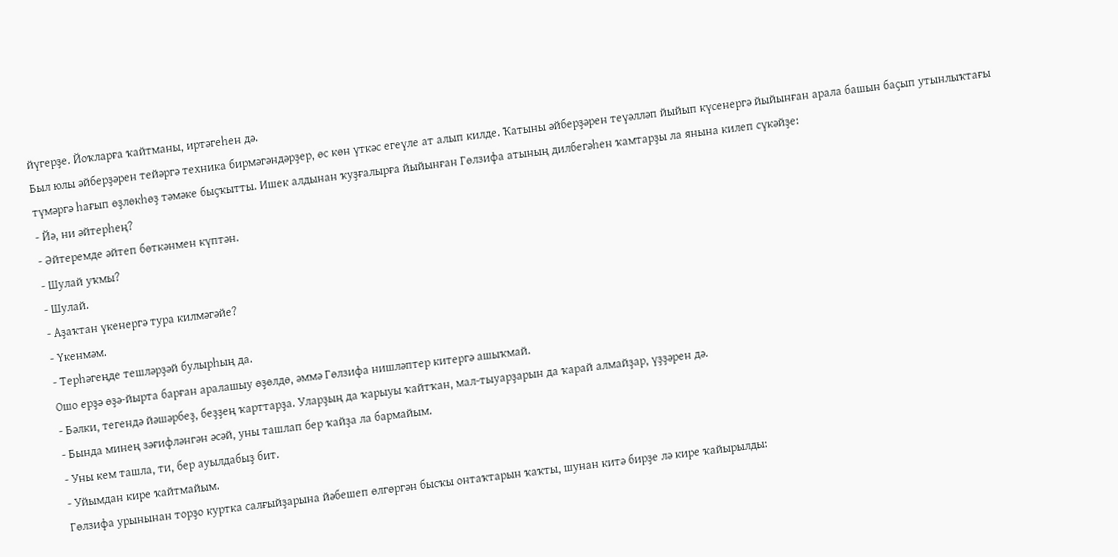йүгерҙе. Йоҡларға ҡайтманы, иртәгеһен дә.
Был юлы әйберҙәрен тейәргә техника бирмәгәндәрҙер, өс көн үткәс егеүле ат алып килде. Ҡатыны әйберҙәрен теүәлләп йыйып күсенергә йыйынған арала башын баҫып утынлыҡтағы түмәргә һағып өҙлөкһөҙ тәмәке быҫҡытты. Ишек алдынан ҡуҙғалырға йыйынған Гөлзифа атының дилбегәһен ҡамтарҙы ла янына килеп сүкәйҙе:
- Йә, ни әйтерһең?
- Әйтеремде әйтеп бөткәнмен күптән.
- Шулай уҡмы?
- Шулай.
- Аҙаҡтан үкенергә тура килмәгәйе?
- Үкенмәм.
- Терһәгеңде тешләрҙәй булырһың да.
Ошо ерҙә өҙә-йырта барған аралашыу өҙөлдө, әммә Гөлзифа нишләптер китергә ашыҡмай.
- Бәлки, тегендә йәшәрбеҙ, беҙҙең ҡарттарҙа. Уларҙың да ҡарыуы ҡайтҡан, мал-тыуарҙарын да ҡарай алмайҙар, үҙҙәрен дә.
- Бында минең зәғифләнгән әсәй, уны ташлап бер ҡайҙа ла бармайым.
- Уны кем ташла, ти, бер ауылдабыҙ бит.
- Уйымдан кире ҡайтмайым.
Гөлзифа урынынан торҙо куртка салғыйҙарына йәбешеп өлгөргән бысҡы онтаҡтарын ҡаҡты, шунан китә бирҙе лә кире ҡайырылды: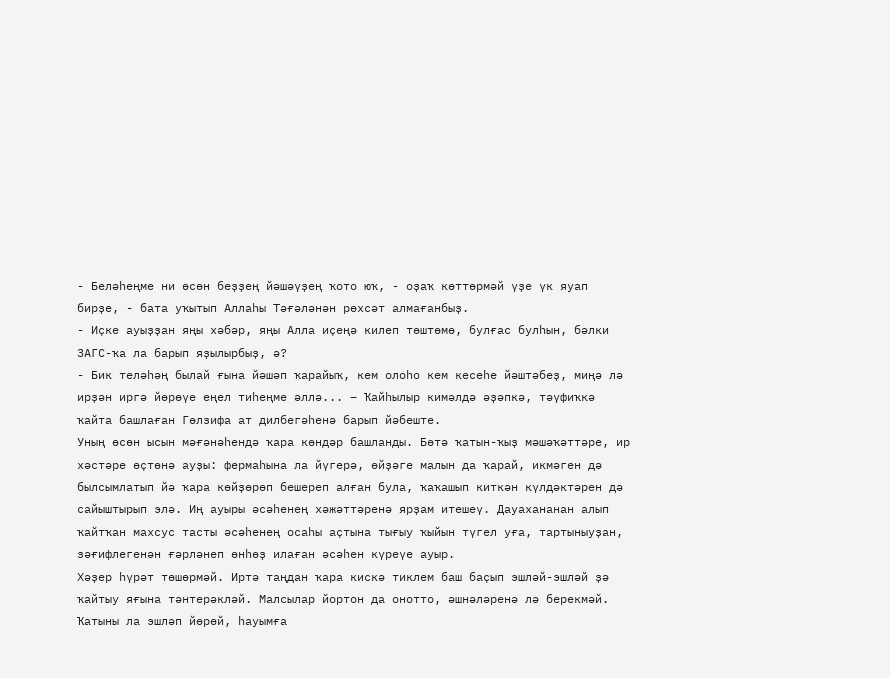- Беләһеңме ни өсөн беҙҙең йәшәүҙең ҡото юҡ, - оҙаҡ көттөрмәй үҙе үк яуап бирҙе, - бата уҡытып Аллаһы Тәғәләнән рөхсәт алмағанбыҙ.
- Иҫке ауыҙҙан яңы хәбәр, яңы Алла иҫеңә килеп төштөмө, булғас булһын, бәлки ЗАГС-ҡа ла барып яҙылырбыҙ, ә?
- Бик теләһәң былай ғына йәшәп ҡарайыҡ, кем олоһо кем кесеһе йәштәбеҙ, миңә лә ирҙән иргә йөрөүе еңел тиһеңме әллә... – Ҡайһылыр кимәлдә әҙәпкә, тәүфиҡкә ҡайта башлаған Гөлзифа ат дилбегәһенә барып йәбеште.
Уның өсөн ысын мәғәнәһендә ҡара көндәр башланды. Бөтә ҡатын-ҡыҙ мәшәҡәттәре, ир хәстәре өҫтөнә ауҙы: фермаһына ла йүгерә, өйҙәге малын да ҡарай, икмәген дә былсымлатып йә ҡара көйҙөрөп бешереп алған була, ҡаҡашып киткән күлдәктәрен дә сайыштырып элә. Иң ауыры әсәһенең хәжәттәренә ярҙам итешеү. Дауахананан алып ҡайтҡан махсус тасты әсәһенең осаһы аҫтына тығыу ҡыйын түгел уға, тартыныуҙан, зәғифлегенән ғәрләнеп өнһөҙ илаған әсәһен күреүе ауыр.
Хәҙер һүрәт төшөрмәй. Иртә таңдан ҡара кискә тиклем баш баҫып эшләй-эшләй ҙә ҡайтыу яғына тәнтерәкләй. Малсылар йортон да онотто, әшнәләренә лә берекмәй. Ҡатыны ла эшләп йөрөй, һауымға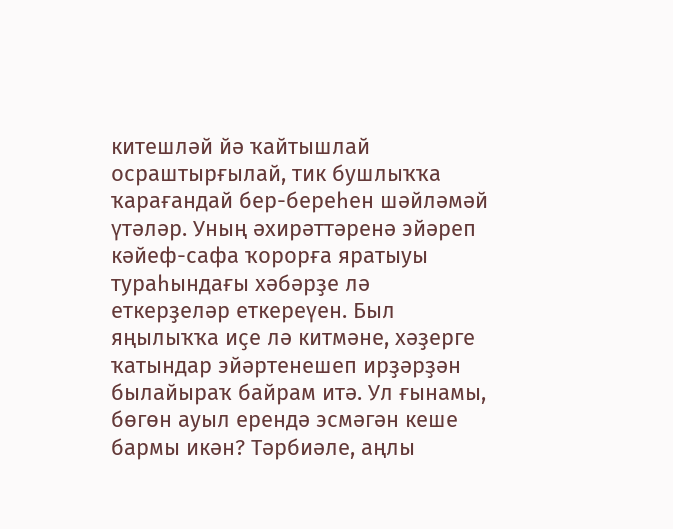китешләй йә ҡайтышлай осраштырғылай, тик бушлыҡҡа ҡарағандай бер-береһен шәйләмәй үтәләр. Уның әхирәттәренә эйәреп кәйеф-сафа ҡорорға яратыуы тураһындағы хәбәрҙе лә еткерҙеләр еткереүен. Был яңылыҡҡа иҫе лә китмәне, хәҙерге ҡатындар эйәртенешеп ирҙәрҙән былайыраҡ байрам итә. Ул ғынамы, бөгөн ауыл ерендә эсмәгән кеше бармы икән? Тәрбиәле, аңлы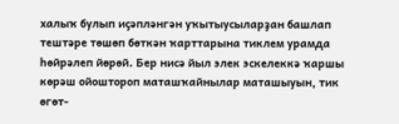халыҡ булып иҫәпләнгән уҡытыусыларҙан башлап тештәре төшөп бөткән ҡарттарына тиклем урамда һөйрәлеп йөрөй. Бер нисә йыл элек эскелеккә ҡаршы көрәш ойоштороп маташҡайнылар маташыуын, тик өгөт-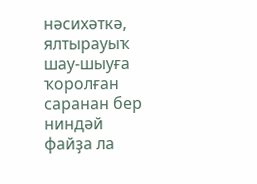нәсихәткә, ялтырауыҡ шау-шыуға ҡоролған саранан бер ниндәй файҙа ла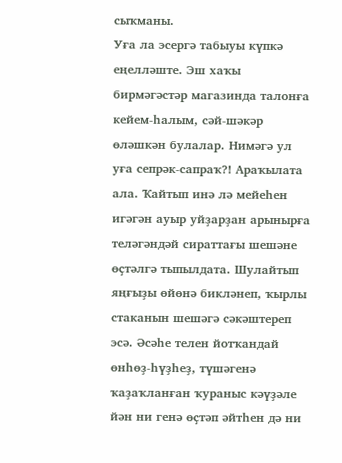сыҡманы.
Уға ла эсергә табыуы күпкә еңелләште. Эш хаҡы бирмәгәстәр магазинда талонға кейем-һалым, сәй-шәкәр өләшкән булалар. Нимәгә ул уға сепрәк-сапраҡ?! Араҡылата ала. Ҡайтып инә лә мейеһен игәгән ауыр уйҙарҙан арынырға теләгәндәй сираттағы шешәне өҫтәлгә тыпылдата. Шулайтып яңғыҙы өйөнә бикләнеп, ҡырлы стаканын шешәгә сәкәштереп эсә. Әсәһе телен йотҡандай өнһөҙ-һүҙһеҙ, түшәгенә ҡаҙаҡланған ҡураныс кәүҙәле йән ни генә өҫтәп әйтһен дә ни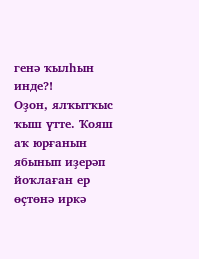генә ҡылһын инде?!
Оҙон, ялҡытҡыс ҡыш үтте. Ҡояш аҡ юрғанын ябынып иҙерәп йоҡлаған ер өҫтөнә иркә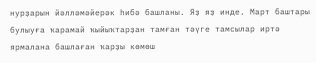нурҙарын йәлләмәйерәк һибә башланы. Яҙ яҙ инде. Март баштары булыуға ҡарамай ҡыйыҡтарҙан тамған тәүге тамсылар иртә ярмалана башлаған ҡарҙы көмөш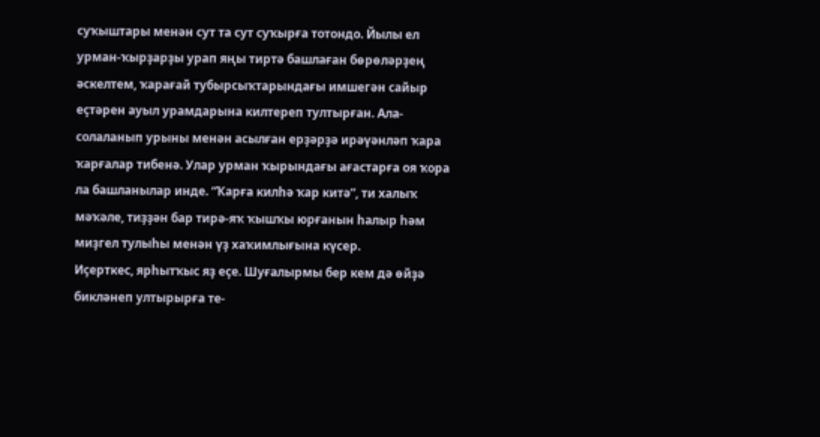суҡыштары менән сут та сут суҡырға тотондо. Йылы ел урман-ҡырҙарҙы урап яңы тиртә башлаған бөрөләрҙең әскелтем, ҡарағай тубырсыҡтарындағы имшегән сайыр еҫтәрен ауыл урамдарына килтереп тултырған. Ала-солаланып урыны менән асылған ерҙәрҙә ирәүәнләп ҡара ҡарғалар тибенә. Улар урман ҡырындағы ағастарға оя ҡора ла башланылар инде. “Ҡарға килһә ҡар китә”, ти халыҡ мәҡәле, тиҙҙән бар тирә-яҡ ҡышҡы юрғанын һалыр һәм миҙгел тулыһы менән үҙ хаҡимлығына күсер.
Иҫерткес, ярһытҡыс яҙ еҫе. Шуғалырмы бер кем дә өйҙә бикләнеп ултырырға те-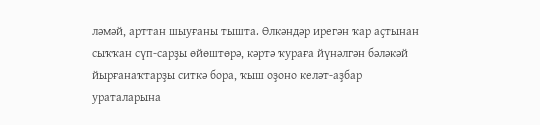ләмәй, арттан шыуғаны тышта. Өлкәндәр ирегән ҡар аҫтынан сыҡҡан сүп-сарҙы өйөштөрә, кәртә ҡураға йүнәлгән бәләкәй йырғанаҡтарҙы ситкә бора, ҡыш оҙоно келәт-аҙбар ураталарына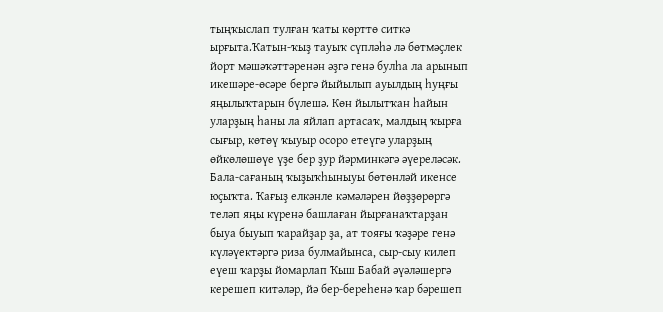тыңҡыслап тулған ҡаты көрттө ситкә ырғыта.Ҡатын-ҡыҙ тауыҡ сүпләһә лә бөтмәҫлек йорт мәшәҡәттәренән әҙгә генә булһа ла арынып икешәре-өсәре бергә йыйылып ауылдың һуңғы яңылыҡтарын бүлешә. Көн йылытҡан һайын уларҙың һаны ла яйлап артасаҡ, малдың ҡырға сығыр, көтөү ҡыуыр осоро етеүгә уларҙың өйкөлөшөүе үҙе бер ҙур йәрминкәгә әүереләсәк. Бала-сағаның ҡыҙыҡһыныуы бөтөнләй икенсе юҫыҡта. Ҡағыҙ елкәнле кәмәләрен йөҙҙөрөргә теләп яңы күренә башлаған йырғанаҡтарҙан быуа быуып ҡарайҙар ҙа, ат тояғы ҡәҙәре генә күләүектәргә риза булмайынса, сыр-сыу килеп еүеш ҡарҙы йомарлап Ҡыш Бабай әүәләшергә керешеп китәләр, йә бер-береһенә ҡар бәрешеп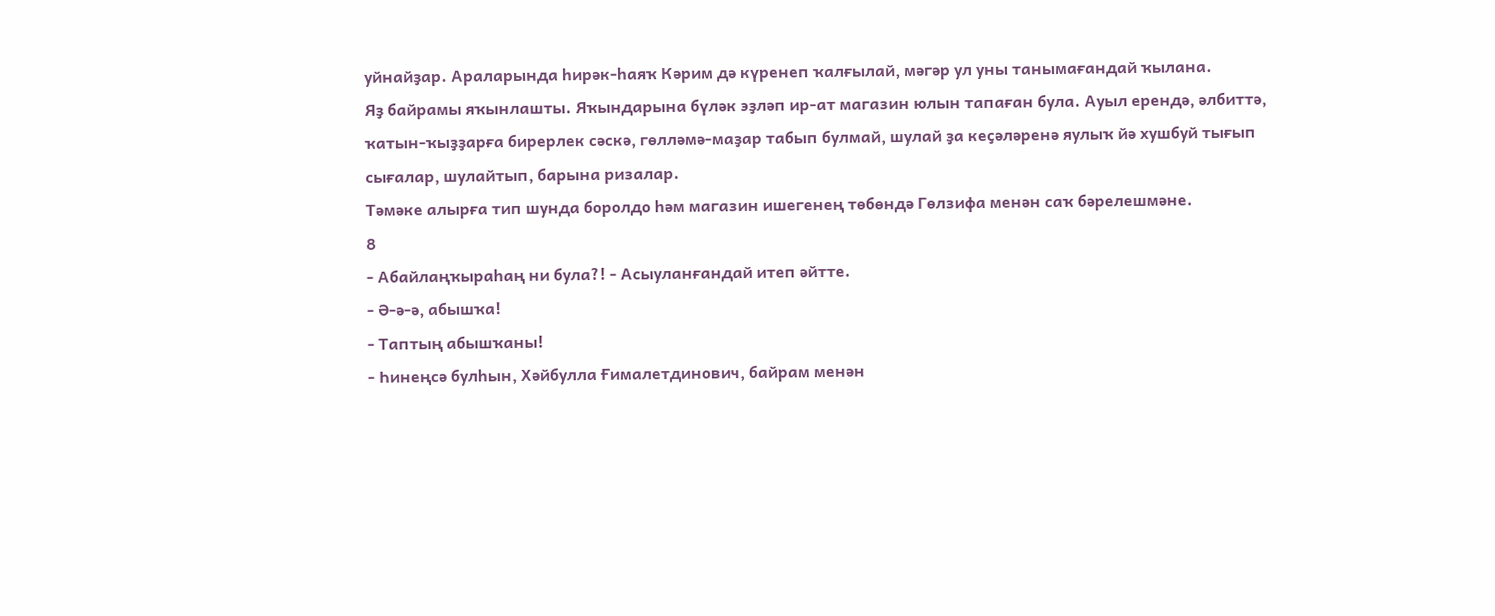уйнайҙар. Араларында һирәк-һаяҡ Кәрим дә күренеп ҡалғылай, мәгәр ул уны танымағандай ҡылана.
Яҙ байрамы яҡынлашты. Яҡындарына бүләк эҙләп ир-ат магазин юлын тапаған була. Ауыл ерендә, әлбиттә, ҡатын-ҡыҙҙарға бирерлек сәскә, гөлләмә-маҙар табып булмай, шулай ҙа кеҫәләренә яулыҡ йә хушбуй тығып сығалар, шулайтып, барына ризалар.
Тәмәке алырға тип шунда боролдо һәм магазин ишегенең төбөндә Гөлзифа менән саҡ бәрелешмәне.
8
- Абайлаңҡыраһаң ни була?! - Асыуланғандай итеп әйтте.
- Ә-ә-ә, абышҡа!
- Таптың абышҡаны!
- Һинеңсә булһын, Хәйбулла Ғималетдинович, байрам менән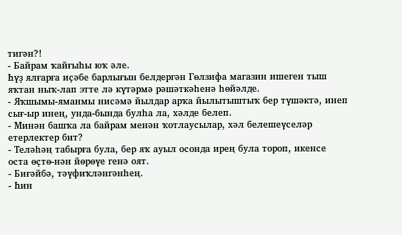тигән?!
- Байрам ҡайғыһы юҡ әле.
Һүҙ ялғарға иҫәбе барлығын белдергән Гөлзифа магазин ишеген тыш яҡтан ныҡ-лап этте лә күтәрмә рәшәткәһенә һөйәлде.
- Яҡшымы-яманмы нисәмә йылдар арҡа йылытыштыҡ бер түшәктә, инеп сығ-ыр инең, унда-бында булһа ла, хәлде белеп.
- Минән башҡа ла байрам менән ҡотлаусылар, хәл белешеүселәр етерлектер бит?
- Теләһәң табырға була, бер яҡ ауыл осонда ирең була тороп, икенсе оста өҫтө-нән йөрөүе генә оят.
- Биғәйбә, тәүфиҡләнгәнһең.
- Һин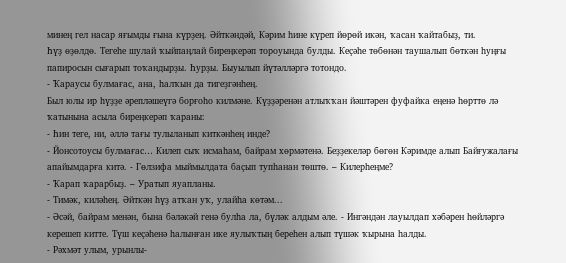минең гел насар яғымды ғына күрҙең. Әйткәндәй, Кәрим һине күреп йөрөй икән, ҡасан ҡайтабыҙ, ти.
Һүҙ өҙөлдө. Тегеһе шулай ҡыйпаңлай биреңкерәп тороуында булды. Кеҫәһе төбөнән таушалып бөткән һуңғы папиросын сығарып тоҡандырҙы. Һурҙы. Быуылып йүтәлләргә тотондо.
- Ҡараусы булмағас, ана, һалҡын да тигеҙгәнһең.
Был юлы ир һүҙҙе әрепләшеүгә борғоһо килмәне. Күҙҙәренән атлыҡҡан йәштәрен фуфайка еңенә һөрттө лә ҡатынына асыла биреңкерәп ҡараны:
- Һин теге, ни, әллә тағы тулыланып киткәнһең инде?
- Йонсотоусы булмағас… Килеп сыҡ исмаһам, байрам хөрмәтенә. Беҙҙекеләр бөгөн Кәримде алып Байғужалағы апайымдарға китә. - Гөлзифа мыймылдата баҫып тупһанан төштө. – Килерһеңме?
- Ҡарап ҡарарбыҙ. – Уратып яуапланы.
- Тимәк, киләһең. Әйткән һүҙ атҡан уҡ, улайһа көтәм...
- Әсәй, байрам менән, бына бәләкәй генә булһа ла, бүләк алдым әле. - Ингәндән лауылдап хәбәрен һөйләргә керешеп китте. Түш кеҫәһенә һалынған ике яулыҡтың береһен алып түшәк ҡырына һалды.
- Рәхмәт улым, урынлы-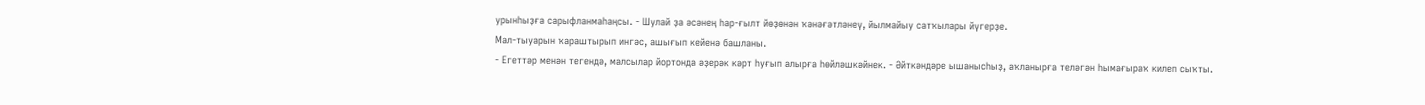урынһыҙға сарыфланмаһаңсы. - Шулай ҙа әсәнең һар-ғылт йөҙөнән ҡәнәғәтләнеү, йылмайыу сатҡылары йүгерҙе.
Мал-тыуарын ҡараштырып ингәс, ашығып кейенә башланы.
- Егеттәр менән тегендә, малсылар йортонда әҙерәк кәрт һуғып алырға һөйләшкәйнек. - Әйткәндәре ышанысһыҙ, аҡланырға теләгән һымағыраҡ килеп сыҡты.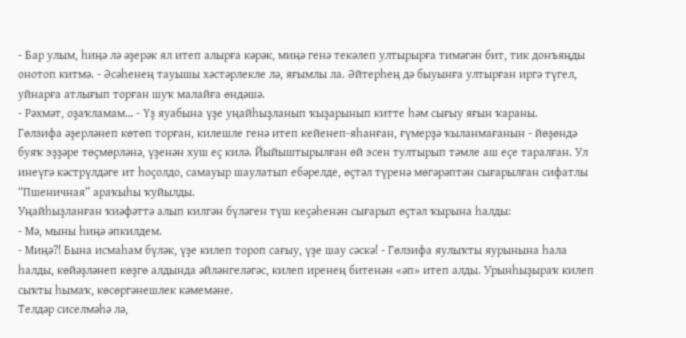- Бар улым, һиңә лә әҙерәк ял итеп алырға кәрәк, миңә генә текәлеп ултырырға тимәгән бит, тик донъяңды онотоп китмә. - Әсәһенең тауышы хәстәрлекле лә, яғымлы ла. Әйтерһең дә быуынға ултырған иргә түгел, уйнарға атлығып торған шуҡ малайға өндәшә.
- Рәхмәт, оҙаҡламам… - Үҙ яуабына үҙе уңайһыҙланып ҡыҙарынып китте һәм сығыу яғын ҡараны.
Гөлзифа әҙерләнеп көтөп торған, килешле генә итеп кейенеп-яһанған, ғүмерҙә ҡыланмағанын - йөҙөндә буяҡ эҙҙәре төҫмөрләнә, үҙенән хуш еҫ килә. Йыйыштырылған өй эсен тултырып тәмле аш еҫе таралған. Ул инеүгә кәстрүлдәге ит һоҫолдо, самауыр шаулатып ебәрелде, өҫтәл түренә мөгәрәптән сығарылған сифатлы “Пшеничная” араҡыһы ҡуйылды.
Уңайһыҙланған ҡиәфәттә алып килгән бүләген түш кеҫәһенән сығарып өҫтәл ҡырына һалды:
- Мә, мыны һиңә әпкилдем.
- Миңә?! Бына исмаһам бүләк, үҙе килеп тороп сағыу, үҙе шау сәскә! - Гөлзифа яулыҡты яурынына һала һалды, көйәҙләнеп көҙгө алдында әйләнгеләгәс, килеп иренең битенән «әп» итеп алды. Урынһыҙыраҡ килеп сыҡты һымаҡ, көсөргәнешлек кәмемәне.
Телдәр сиселмәһә лә,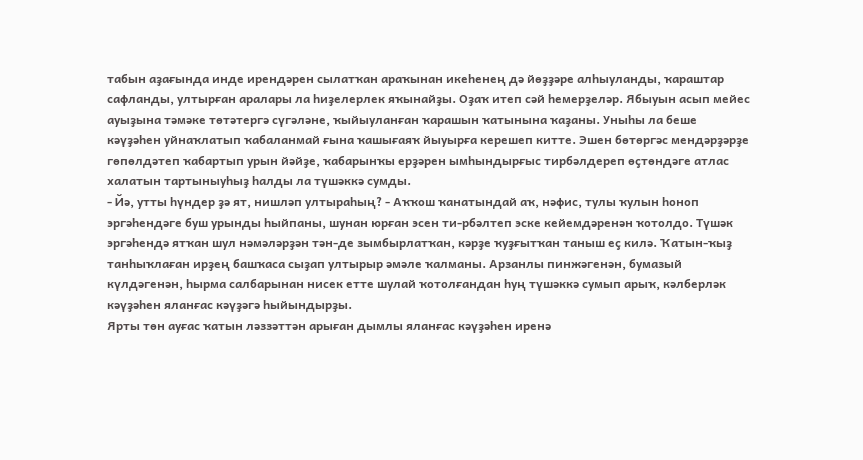табын аҙағында инде ирендәрен сылатҡан араҡынан икеһенең дә йөҙҙәре алһыуланды, ҡараштар сафланды, ултырған аралары ла һиҙелерлек яҡынайҙы. Оҙаҡ итеп сәй һемерҙеләр. Ябыуын асып мейес ауыҙына тәмәке төтәтергә сүгәләне, ҡыйыуланған ҡарашын ҡатынына ҡаҙаны. Уныһы ла беше кәүҙәһен уйнаҡлатып ҡабаланмай ғына ҡашығаяҡ йыуырға керешеп китте. Эшен бөтөргәс мендәрҙәрҙе гөпөлдәтеп ҡабартып урын йәйҙе, ҡабарынҡы ерҙәрен ымһындырғыс тирбәлдереп өҫтөндәге атлас халатын тартыныуһыҙ һалды ла түшәккә сумды.
- Йә, утты һүндер ҙә ят, нишләп ултыраһың? - Аҡҡош ҡанатындай аҡ, нәфис, тулы ҡулын һоноп эргәһендәге буш урынды һыйпаны, шунан юрған эсен ти-рбәлтеп эске кейемдәренән ҡотолдо. Түшәк эргәһендә ятҡан шул нәмәләрҙән тән-де зымбырлатҡан, кәрҙе ҡуҙғытҡан таныш еҫ килә. Ҡатын-ҡыҙ танһыҡлаған ирҙең башҡаса сыҙап ултырыр әмәле ҡалманы. Арзанлы пинжәгенән, бумазый күлдәгенән, һырма салбарынан нисек етте шулай ҡотолғандан һуң түшәккә сумып арыҡ, кәлберләк кәүҙәһен яланғас кәүҙәгә һыйындырҙы.
Ярты төн ауғас ҡатын ләззәттән арыған дымлы яланғас кәүҙәһен иренә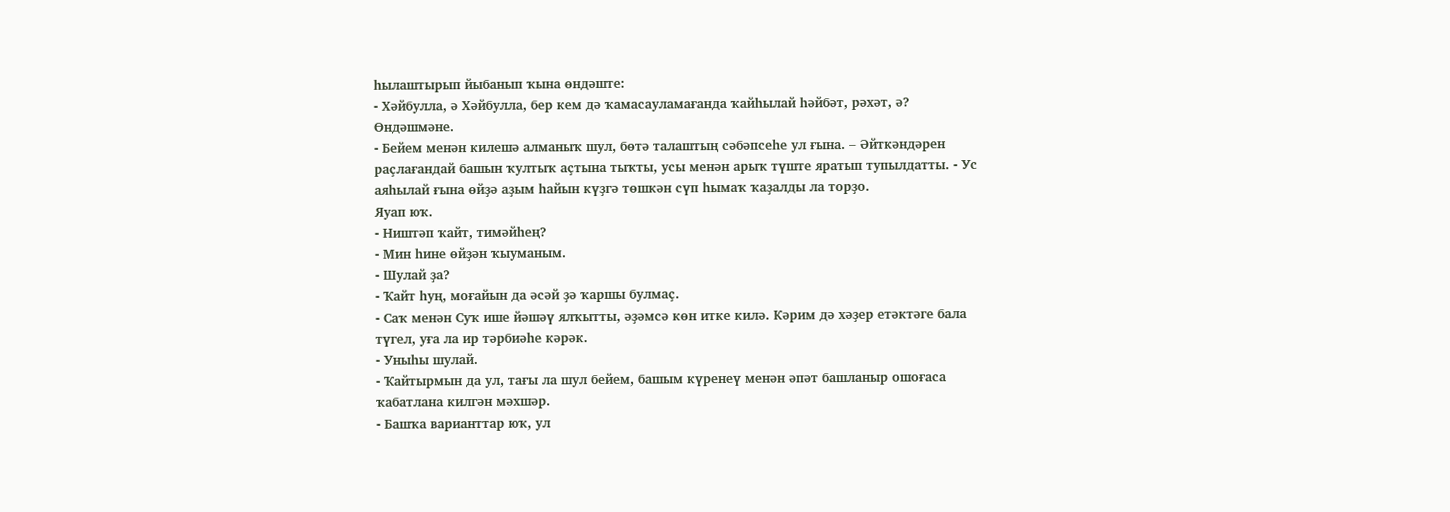һылаштырып йыбанып ҡына өндәште:
- Хәйбулла, ә Хәйбулла, бер кем дә ҡамасауламағанда ҡайһылай һәйбәт, рәхәт, ә?
Өндәшмәне.
- Бейем менән килешә алманыҡ шул, бөтә талаштың сәбәпсеһе ул ғына. – Әйткәндәрен раҫлағандай башын ҡултыҡ аҫтына тыҡты, усы менән арыҡ түште яратып тупылдатты. - Ус аяһылай ғына өйҙә аҙым һайын күҙгә төшкән сүп һымаҡ ҡаҙалды ла торҙо.
Яуап юҡ.
- Ништәп ҡайт, тимәйһең?
- Мин һине өйҙән ҡыуманым.
- Шулай ҙа?
- Ҡайт һуң, моғайын да әсәй ҙә ҡаршы булмаҫ.
- Саҡ менән Суҡ ише йәшәү ялҡытты, әҙәмсә көн итке килә. Кәрим дә хәҙер етәктәге бала түгел, уға ла ир тәрбиәһе кәрәк.
- Уныһы шулай.
- Ҡайтырмын да ул, тағы ла шул бейем, башым күренеү менән әпәт башланыр ошоғаса ҡабатлана килгән мәхшәр.
- Башҡа варианттар юҡ, ул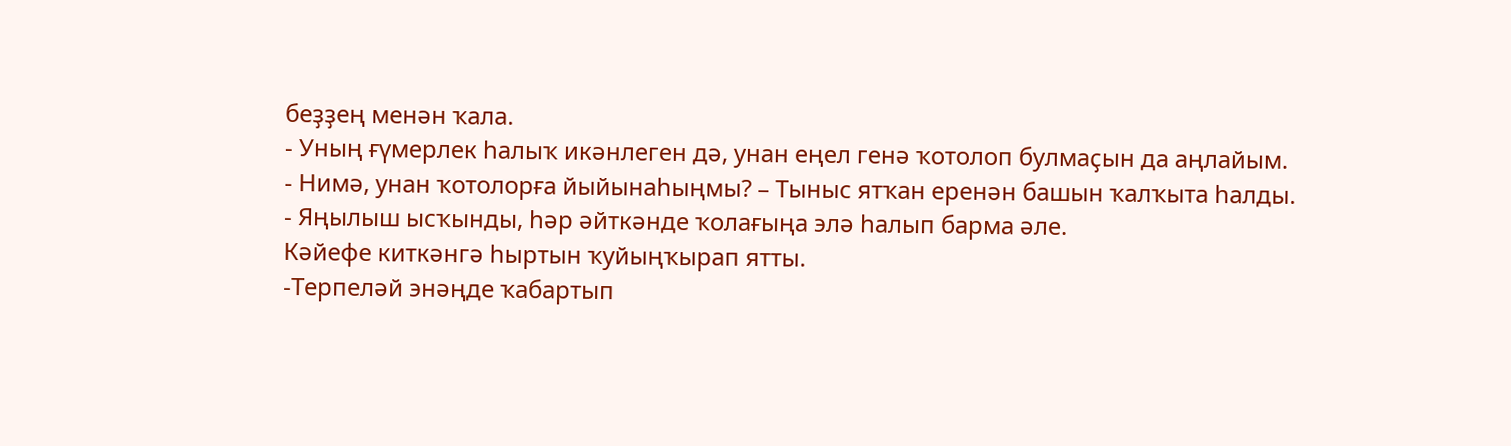беҙҙең менән ҡала.
- Уның ғүмерлек һалыҡ икәнлеген дә, унан еңел генә ҡотолоп булмаҫын да аңлайым.
- Нимә, унан ҡотолорға йыйынаһыңмы? – Тыныс ятҡан еренән башын ҡалҡыта һалды.
- Яңылыш ысҡынды, һәр әйткәнде ҡолағыңа элә һалып барма әле.
Кәйефе киткәнгә һыртын ҡуйыңҡырап ятты.
-Терпеләй энәңде ҡабартып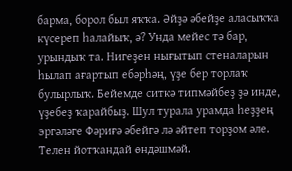барма, борол был яҡҡа. Әйҙә әбейҙе аласыҡҡа күсереп һалайыҡ, ә? Унда мейес тә бар, урындыҡ та. Нигеҙен нығытып стеналарын һылап ағартып ебәрһәң, үҙе бер торлаҡ булырлыҡ. Бейемде ситкә типмәйбеҙ ҙә инде, үҙебеҙ ҡарайбыҙ. Шул турала урамда һеҙҙең эргәләге Фәриғә әбейгә лә әйтеп торҙом әле.
Телен йотҡандай өндәшмәй.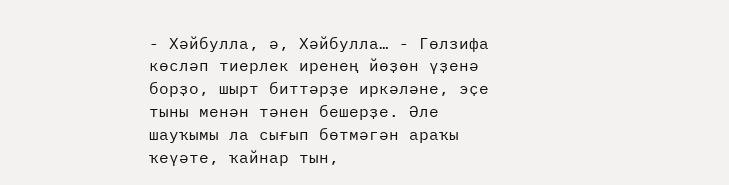- Хәйбулла, ә, Хәйбулла… - Гөлзифа көсләп тиерлек иренең йөҙөн үҙенә борҙо, шырт биттәрҙе иркәләне, эҫе тыны менән тәнен бешерҙе. Әле шауҡымы ла сығып бөтмәгән араҡы ҡеүәте, ҡайнар тын,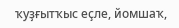ҡуҙғытҡыс еҫле, йомшаҡ,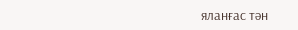яланғас тән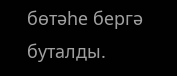бөтәһе бергә буталды.